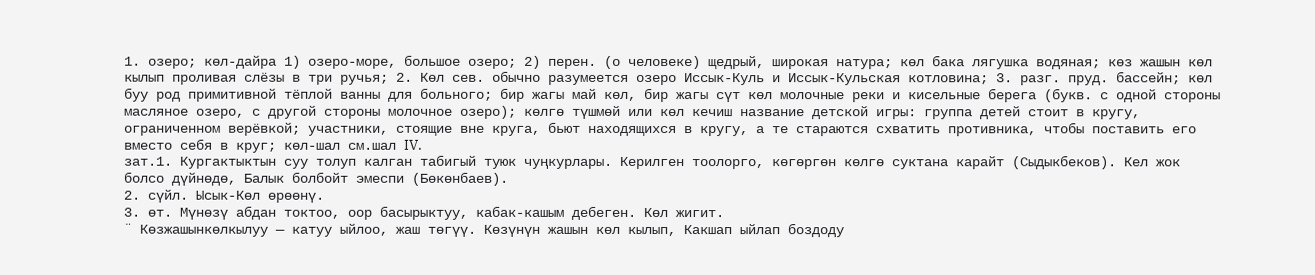1. озеро; көл-дайра 1) озеро-море, большое озеро; 2) перен. (о человеке) щедрый, широкая натура; көл бака лягушка водяная; көз жашын көл кылып проливая слёзы в три ручья; 2. Көл сев. обычно разумеется озеро Иссык-Куль и Иссык-Кульская котловина; 3. разг. пруд. бассейн; көл буу род примитивной тёплой ванны для больного; бир жагы май көл, бир жагы сүт көл молочные реки и кисельные берега (букв. с одной стороны масляное озеро, с другой стороны молочное озеро); көлгө түшмөй или көл кечиш название детской игры: группа детей стоит в кругу, ограниченном верёвкой; участники, стоящие вне круга, бьют находящихся в кругу, а те стараются схватить противника, чтобы поставить его вместо себя в круг; көл-шал см.шал IV.
зат.1. Кургактыктын суу толуп калган табигый туюк чуңкурлары. Керилген тоолорго, көгөргөн көлгө суктана карайт (Сыдыкбеков). Кел жок болсо дүйнөдө, Балык болбойт эмеспи (Бөкөнбаев).
2. сүйл. Ысык-Көл өрөөнү.
3. өт. Мүнөзү абдан токтоо, оор басырыктуу, кабак-кашым дебеген. Көл жигит.
¨ Көзжашынкөлкылуу — катуу ыйлоо, жаш төгүү. Көзүнүн жашын көл кылып, Какшап ыйлап боздоду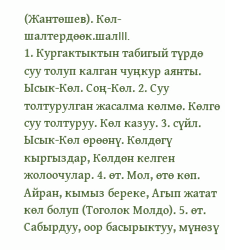(Жантөшев). Көл-шалтердөөк.шалIII.
1. Кургактыктын табигый түрдө суу толуп калган чуңкур аянты. Ысык-Көл. Соң-Көл. 2. Суу толтурулган жасалма көлмө. Көлгө суу толтуруу. Көл казуу. 3. сүйл. Ысык-Көл өрөөнү. Көлдөгү кыргыздар, Көлдөн келген жолоочулар. 4. өт. Мол, өтө көп. Айран, кымыз береке, Агып жатат көл болуп (Тоголок Молдо). 5. өт. Сабырдуу, оор басырыктуу, мүнөзү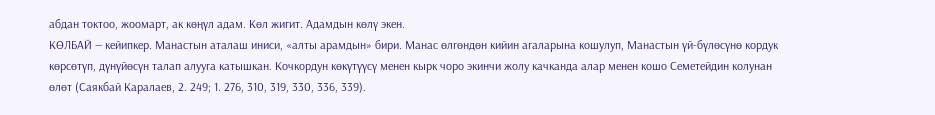абдан токтоо, жоомарт, ак көңүл адам. Көл жигит. Адамдын көлү экен.
КӨЛБАЙ — кейипкер. Манастын аталаш иниси, «алты арамдын» бири. Манас өлгөндөн кийин агаларына кошулуп, Манастын үй-бүлөсүнө кордук көрсөтүп, дүнүйөсүн талап алууга катышкан. Кочкордун көкүтүүсү менен кырк чоро экинчи жолу качканда алар менен кошо Семетейдин колунан өлөт (Саякбай Каралаев, 2. 249; 1. 276, 310, 319, 330, 336, 339).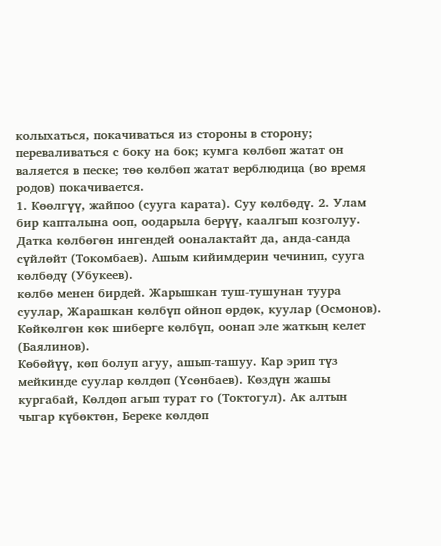колыхаться, покачиваться из стороны в сторону; переваливаться с боку на бок; кумга көлбөп жатат он валяется в песке; төө көлбөп жатат верблюдица (во время родов) покачивается.
1. Көөлгүү, жайпоо (сууга карата). Суу көлбөдү. 2. Улам бир капталына ооп, оодарыла берүү, каалгып козголуу. Датка көлбөгөн ингендей ооналактайт да, анда-санда сүйлөйт (Токомбаев). Ашым кийимдерин чечинип, сууга көлбөдү (Убукеев).
көлбө менен бирдей. Жарышкан туш-тушунан туура суулар, Жарашкан көлбүп ойноп өрдөк, куулар (Осмонов). Көйкөлгөн көк шиберге көлбүп, оонап эле жаткың келет (Баялинов).
Көбөйүү, көп болуп агуу, ашып-ташуу. Кар эрип түз мейкинде суулар көлдөп (Үсөнбаев). Көздүн жашы кургабай, Көлдөп агып турат го (Токтогул). Ак алтын чыгар күбөктөн, Береке көлдөп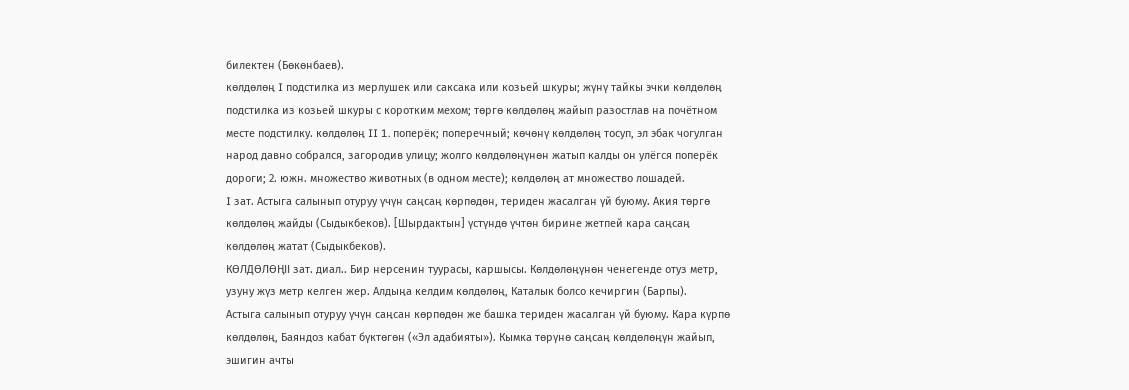билектен (Бөкөнбаев).
көлдөлөң I подстилка из мерлушек или саксака или козьей шкуры; жүнү тайкы эчки көлдөлөң подстилка из козьей шкуры с коротким мехом; төргө көлдөлөң жайып разостлав на почётном месте подстилку. көлдөлөң II 1. поперёк; поперечный; көчөнү көлдөлөң тосуп, эл эбак чогулган народ давно собрался, загородив улицу; жолго көлдөлөңүнөн жатып калды он улёгся поперёк дороги; 2. южн. множество животных (в одном месте); көлдөлөң ат множество лошадей.
I зат. Астыга салынып отуруу үчүн саңсаң көрпөдөн, териден жасалган үй буюму. Акия төргө көлдөлөң жайды (Сыдыкбеков). [Шырдактын] үстүндө үчтөн бирине жетпей кара саңсаң көлдөлөң жатат (Сыдыкбеков).
КӨЛДӨЛӨҢII зат. диал.. Бир нерсенин туурасы, каршысы. Көлдөлөңүнөн ченегенде отуз метр, узуну жүз метр келген жер. Алдыңа келдим көлдөлөң, Каталык болсо кечиргин (Барпы).
Астыга салынып отуруу үчүн саңсан көрпөдөн же башка териден жасалган үй буюму. Кара күрпө көлдөлөң, Баяндоз кабат бүктөгөн («Эл адабияты»). Кымка төрүнө саңсаң көлдөлөңүн жайып, эшигин ачты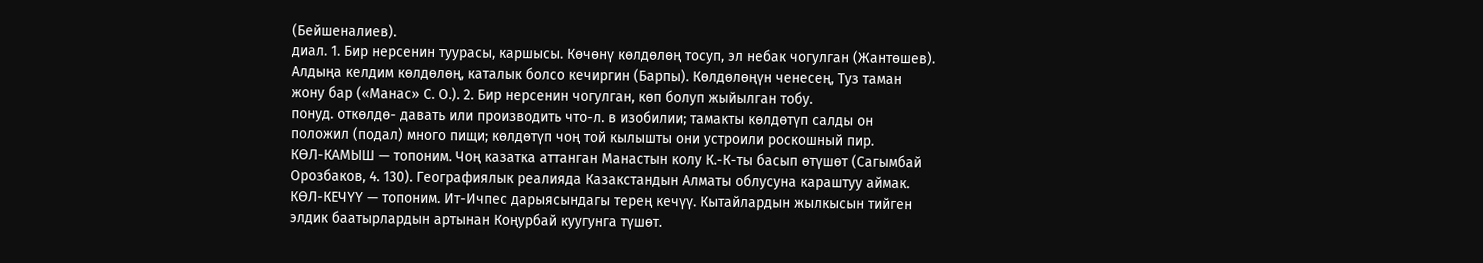(Бейшеналиев).
диал. 1. Бир нерсенин туурасы, каршысы. Көчөнү көлдөлөң тосуп, эл небак чогулган (Жантөшев). Алдыңа келдим көлдөлөң, каталык болсо кечиргин (Барпы). Көлдөлөңүн ченесең, Туз таман жону бар («Манас» С. О.). 2. Бир нерсенин чогулган, көп болуп жыйылган тобу.
понуд. откөлдө- давать или производить что-л. в изобилии; тамакты көлдөтүп салды он положил (подал) много пищи; көлдөтүп чоң той кылышты они устроили роскошный пир.
КӨЛ-КАМЫШ — топоним. Чоң казатка аттанган Манастын колу К.-К-ты басып өтүшөт (Сагымбай Орозбаков, 4. 130). Географиялык реалияда Казакстандын Алматы облусуна караштуу аймак.
КӨЛ-КЕЧҮҮ — топоним. Ит-Ичпес дарыясындагы терең кечүү. Кытайлардын жылкысын тийген элдик баатырлардын артынан Коңурбай куугунга түшөт.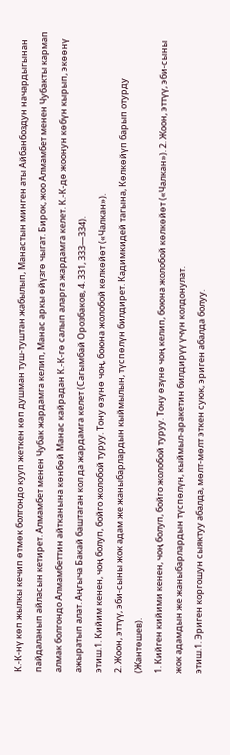К.-К-нү көп жылкы кечип өтмөк болгондо кууп жеткен көп душман туш-туштан жабылып, Манастын минген аты Айбанбоздун начардыгынан пайдаланып айласын кетирет. Алмамбет менен Чубак жардамга келип, Манас аркы өйүзгө чыгат. Бирок, жоо Алмамбет менен Чубакты кармап алмак болгондо Алмамбеттин айтканына көнбөй Манас кайрадан К.-К-гө салып аларга жардамга келет. К.-К-дө жоонун көбүн кырып, экөөнү ажыратып алат. Аңгыча Бакай баштаган кол да жардамга келет (Сагымбай Орозбаков, 4. 331, 333—334).
этиш.1. Кийим кенен, чоң болуп, бойго жолобой туруу. Тону өзүнө чоң, боюна жолобой көлкөйөт («Чалкан»).
2. Жоон, эттүү, эби-сыны жок адам же жаныбарлардын кыймылын, түспөлүн билдирет. Кадимкидей тагына, Көлкөйүп барып отурду (Жантөшев).
1. Кийген кийими кенен, чоң болуп, бойго жолобой туруу. Тону өзүнө чоң келип, боюна жолобой көлкөйөт («Чалкан»). 2. Жоон, эттүү, эби-сыны жок адамдын же жаныбарлардын түспөлүн, кыймыл-аракетин билдирүү үчүн колдонулат.
этиш.1. Эриген коргошун сыяктуу абалда, мөлт-мөлт эткен суюк, эриген абалда болуу.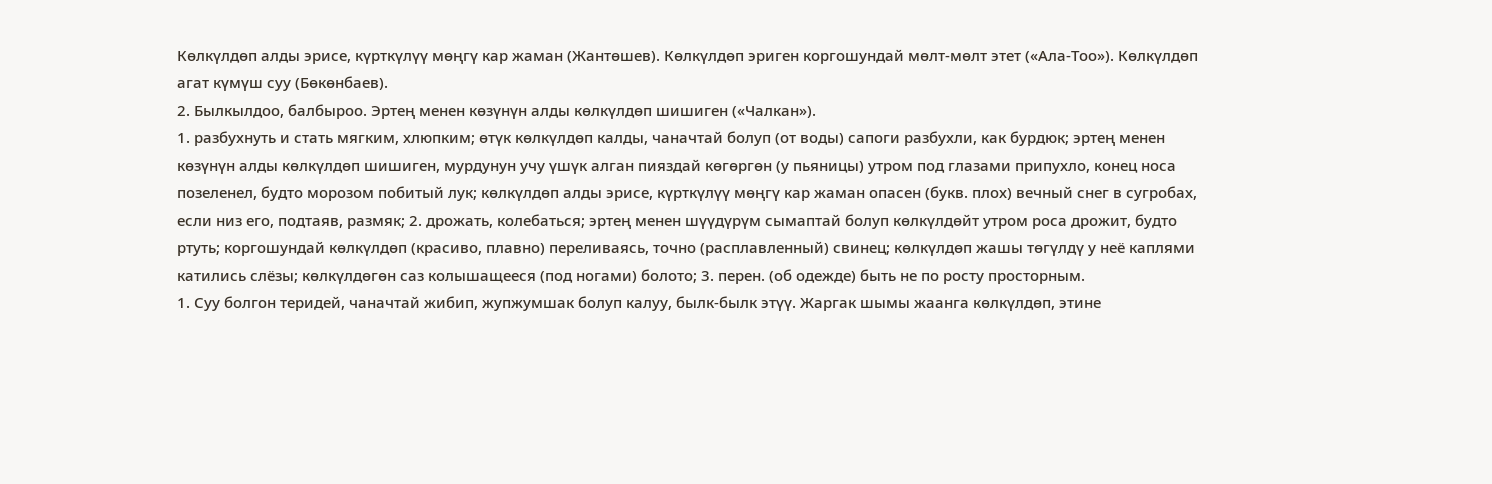Көлкүлдөп алды эрисе, күрткүлүү мөңгү кар жаман (Жантөшев). Көлкүлдөп эриген коргошундай мөлт-мөлт этет («Ала-Тоо»). Көлкүлдөп агат күмүш суу (Бөкөнбаев).
2. Былкылдоо, балбыроо. Эртең менен көзүнүн алды көлкүлдөп шишиген («Чалкан»).
1. разбухнуть и стать мягким, хлюпким; өтүк көлкүлдөп калды, чаначтай болуп (от воды) сапоги разбухли, как бурдюк; эртең менен көзүнүн алды көлкүлдөп шишиген, мурдунун учу үшүк алган пияздай көгөргөн (у пьяницы) утром под глазами припухло, конец носа позеленел, будто морозом побитый лук; көлкүлдөп алды эрисе, күрткүлүү мөңгү кар жаман опасен (букв. плох) вечный снег в сугробах, если низ его, подтаяв, размяк; 2. дрожать, колебаться; эртең менен шүүдүрүм сымаптай болуп көлкүлдөйт утром роса дрожит, будто ртуть; коргошундай көлкүлдөп (красиво, плавно) переливаясь, точно (расплавленный) свинец; көлкүлдөп жашы төгүлдү у неё каплями катились слёзы; көлкүлдөгөн саз колышащееся (под ногами) болото; 3. перен. (об одежде) быть не по росту просторным.
1. Суу болгон теридей, чаначтай жибип, жупжумшак болуп калуу, былк-былк этүү. Жаргак шымы жаанга көлкүлдөп, этине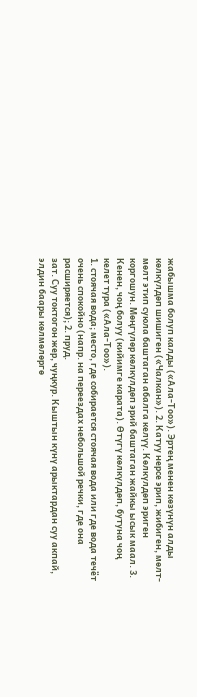жабышма болуп калды («Ала-Тоо»). Эртең менен көзүнүн алды көлкүлдөп шишиген («Чалкан»). 2. Катуу нерсе эрип, жибиген, мөлт-мөлт этип суюла баштаган абалга келүү. Көлкүлдөп эриген коргошун. Мөңгүлөр көлкүлдөп эрий баштаган жайкы ысык маал. 3. Кенен, чоң болуу (кийимге карата). Өтүгү көлкүлдөп, бутуна чоң келет тура («Ала-Тоо»).
1. стоячая вода; место, где собирается стоячая вода или где вода течёт очень спокойно (напр. на переездах небольшой речки, где она расширяется); 2. пруд.
зат. Суу токтогон жер, чуңкур. Кыштын күнү арыктардан суу акпай, элдин баары көлмөлөргө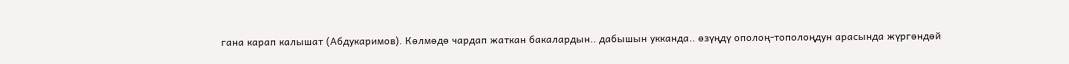гана карап калышат (Абдукаримов). Көлмөдө чардап жаткан бакалардын.. дабышын укканда.. өзүңдү ополоң-тополоңдун арасында жүргөндөй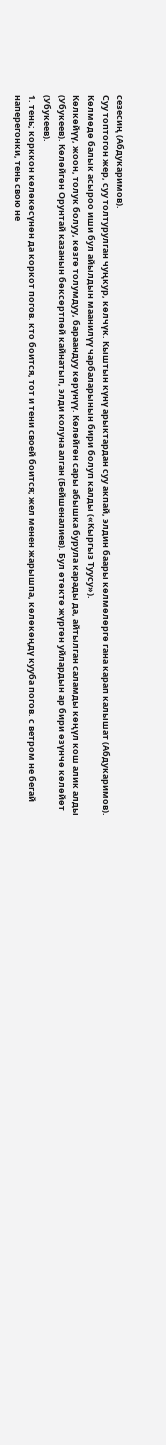сезесиң (Абдукаримов).
Суу топтогон жер, суу толтурулган чуңкур, көлчүк. Кыштын күнү арыктардан суу акпай, элдин баары көлмөлөргө гана карап калышат (Абдукаримов). Көлмөдө балык асыроо иши бул айылдын маанилүү чарбаларынын бири болуп калды («Кыргыз Туусу»).
Көлкөйүү, жоон, толук болуу, көзгө толумдуу, бараандуу көрүнүү. Көлөйгөн сары абышка бурула карады да, айтылган саламды көңүл кош алик алды (Убукеев). Көлөйгөн Орунтай казанын бөксөртпөй кайнатып, элди колуна алган (Бейшеналиев). Бул өтөктө жүргөн уйлардын ар бири өзүнчө көлөйөт (Убукеев).
1. тень; корккон көлөкөсүнөн да коркот погов. кто боится, тот и тени своей боится; жел менен жарышпа, көлөкөңдү кууба погов. с ветром не бегай наперегонки, тень свою не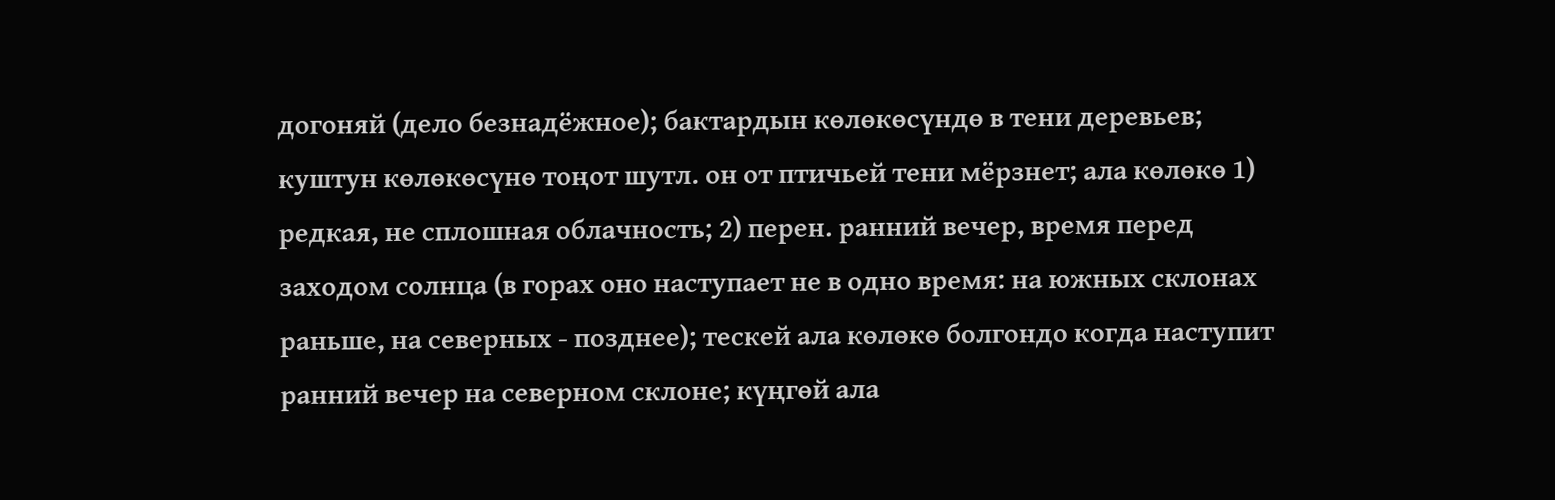догоняй (дело безнадёжное); бактардын көлөкөсүндө в тени деревьев; куштун көлөкөсүнө тоңот шутл. он от птичьей тени мёрзнет; ала көлөкө 1) редкая, не сплошная облачность; 2) перен. ранний вечер, время перед заходом солнца (в горах оно наступает не в одно время: на южных склонах раньше, на северных - позднее); тескей ала көлөкө болгондо когда наступит ранний вечер на северном склоне; күңгөй ала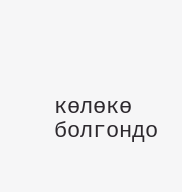көлөкө болгондо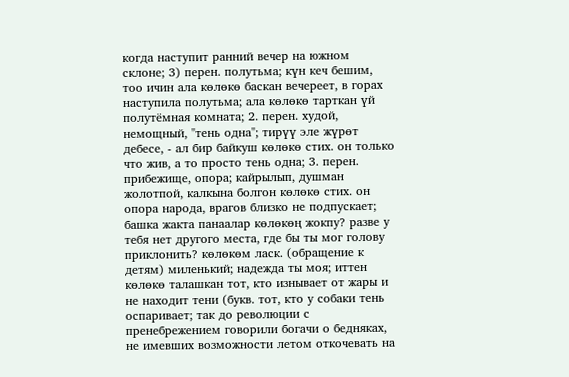когда наступит ранний вечер на южном склоне; 3) перен. полутьма; күн кеч бешим, тоо ичин ала көлөкө баскан вечереет, в горах наступила полутьма; ала көлөкө тарткан үй полутёмная комната; 2. перен. худой, немощный, "тень одна"; тирүү эле жүрөт дебесе, - ал бир байкуш көлөкө стих. он только что жив, а то просто тень одна; 3. перен. прибежище, опора; кайрылып, душман жолотпой, калкына болгон көлөкө стих. он опора народа, врагов близко не подпускает; башка жакта панаалар көлөкөң жокпу? разве у тебя нет другого места, где бы ты мог голову приклонить? көлөкөм ласк. (обращение к детям) миленький; надежда ты моя; иттен көлөкө талашкан тот, кто изнывает от жары и не находит тени (букв. тот, кто у собаки тень оспаривает; так до революции с пренебрежением говорили богачи о бедняках, не имевших возможности летом откочевать на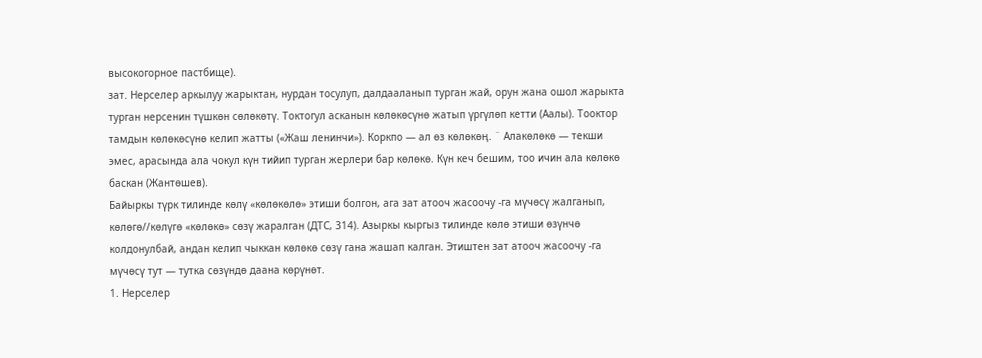высокогорное пастбище).
зат. Нерселер аркылуу жарыктан, нурдан тосулуп, далдааланып турган жай, орун жана ошол жарыкта турган нерсенин түшкөн сөлөкөтү. Токтогул асканын көлөкөсүнө жатып үргүлөп кетти (Аалы). Тооктор тамдын көлөкөсүнө келип жатты («Жаш ленинчи»). Коркпо — ал өз көлөкөң. ¨ Алакөлөкө — текши эмес, арасында ала чокул күн тийип турган жерлери бар көлөкө. Күн кеч бешим, тоо ичин ала көлөкө баскан (Жантөшев).
Байыркы түрк тилинде көлү «көлөкөлө» этиши болгон, ага зат атооч жасоочу -га мүчөсү жалганып, көлөгө//көлүгө «көлөкө» сөзү жаралган (ДТС, 314). Азыркы кыргыз тилинде көлө этиши өзүнчө колдонулбай, андан келип чыккан көлөкө сөзү гана жашап калган. Этиштен зат атооч жасоочу -га мүчөсү тут — тутка сөзүндө даана көрүнөт.
1. Нерселер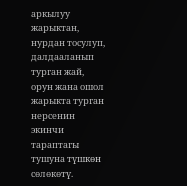аркылуу жарыктан, нурдан тосулуп, далдааланып турган жай, орун жана ошол жарыкта турган нерсенин экинчи тараптагы тушуна түшкөн сөлөкөтү.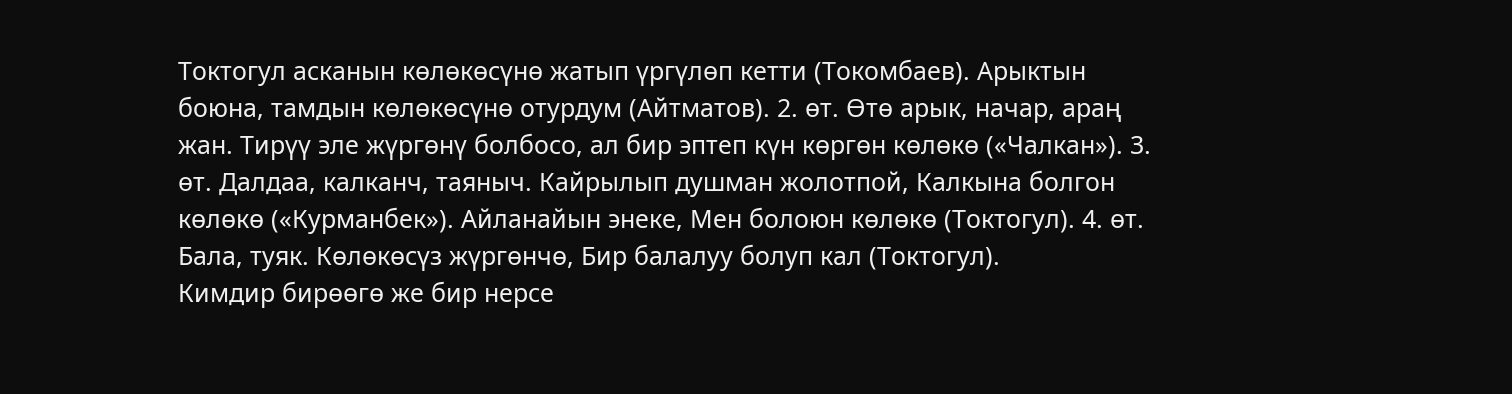Токтогул асканын көлөкөсүнө жатып үргүлөп кетти (Токомбаев). Арыктын боюна, тамдын көлөкөсүнө отурдум (Айтматов). 2. өт. Өтө арык, начар, араң жан. Тирүү эле жүргөнү болбосо, ал бир эптеп күн көргөн көлөкө («Чалкан»). 3. өт. Далдаа, калканч, таяныч. Кайрылып душман жолотпой, Калкына болгон көлөкө («Курманбек»). Айланайын энеке, Мен болоюн көлөкө (Токтогул). 4. өт. Бала, туяк. Көлөкөсүз жүргөнчө, Бир балалуу болуп кал (Токтогул).
Кимдир бирөөгө же бир нерсе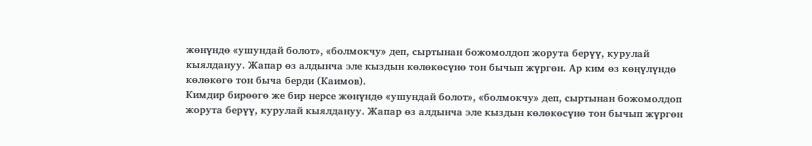жөнүндө «ушундай болот», «болмокчу» деп, сыртынан божомолдоп жорута берүү, курулай кыялдануу. Жапар өз алдынча эле кыздын көлөкөсүнө тон бычып жүргөн. Ар ким өз көңүлүндө көлөкөгө тон быча берди (Каимов).
Кимдир бирөөгө же бир нерсе жөнүндө «ушундай болот», «болмокчу» деп, сыртынан божомолдоп жорута берүү, курулай кыялдануу. Жапар өз алдынча эле кыздын көлөкөсүнө тон бычып жүргөн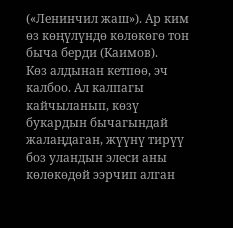(«Ленинчил жаш»). Ар ким өз көңүлүндө көлөкөгө тон быча берди (Каимов).
Көз алдынан кетпөө, эч калбоо. Ал калпагы кайчыланып, көзү букардын бычагындай жалаңдаган, жүүнү тирүү боз уландын элеси аны көлөкөдөй ээрчип алган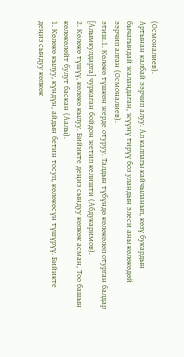(Осмоналиев).
Артынан калбай ээрчип алуу. Ал калпагы кайчыланып, көзү букардын бычагындай жалаңдаган, жүүнү тирүү боз уландын элеси аны көлөкөдөй ээрчип алган (Осмоналиев).
этиш.1. Көлөкө түшкөн жерде отуруу. Талдын түбүндө көлөкөлөп отурган балдар [Алымкулдарга] чуркаган бойдон жетип келишти (Абдукаримов).
2. Көлөкө түшүү, көлөкө кылуу. Бийикте деңиз сындуу көпкөк асман, Тоо башын көлөкөлөйт булут баскан (Аалы).
1. Көлөкө кылуу, күндүн, айдын бетин тосуп, көлөкөсүн түшүрүү. Бийикте деңиз сындуу көпкөк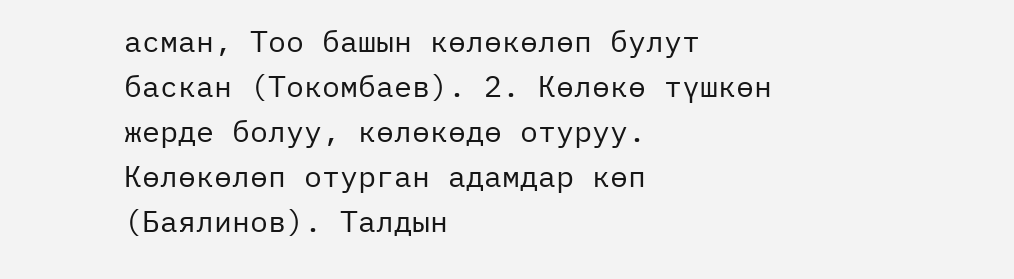асман, Тоо башын көлөкөлөп булут баскан (Токомбаев). 2. Көлөкө түшкөн жерде болуу, көлөкөдө отуруу. Көлөкөлөп отурган адамдар көп (Баялинов). Талдын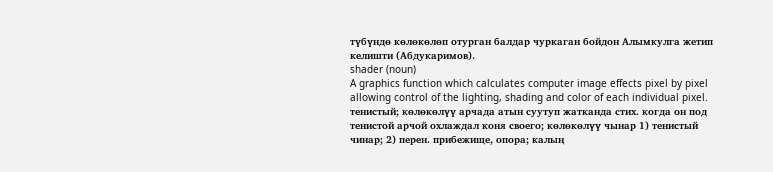түбүндө көлөкөлөп отурган балдар чуркаган бойдон Алымкулга жетип келишти (Абдукаримов).
shader (noun)
A graphics function which calculates computer image effects pixel by pixel allowing control of the lighting, shading and color of each individual pixel.
тенистый; көлөкөлүү арчада атын суутуп жатканда стих. когда он под тенистой арчой охлаждал коня своего; көлөкөлүү чынар 1) тенистый чинар; 2) перен. прибежище, опора; калың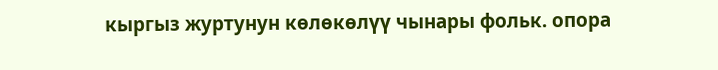кыргыз журтунун көлөкөлүү чынары фольк. опора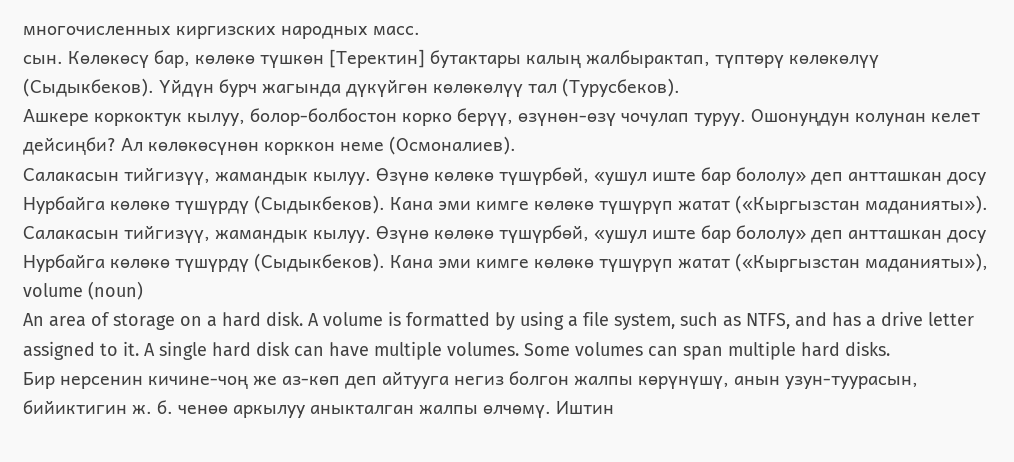многочисленных киргизских народных масс.
сын. Көлөкөсү бар, көлөкө түшкөн [Теректин] бутактары калың жалбырактап, түптөрү көлөкөлүү (Сыдыкбеков). Үйдүн бурч жагында дүкүйгөн көлөкөлүү тал (Турусбеков).
Ашкере коркоктук кылуу, болор-болбостон корко берүү, өзүнөн-өзү чочулап туруу. Ошонуңдун колунан келет дейсиңби? Ал көлөкөсүнөн корккон неме (Осмоналиев).
Салакасын тийгизүү, жамандык кылуу. Өзүнө көлөкө түшүрбөй, «ушул иште бар бололу» деп антташкан досу Нурбайга көлөкө түшүрдү (Сыдыкбеков). Кана эми кимге көлөкө түшүрүп жатат («Кыргызстан маданияты»).
Салакасын тийгизүү, жамандык кылуу. Өзүнө көлөкө түшүрбөй, «ушул иште бар бололу» деп антташкан досу Нурбайга көлөкө түшүрдү (Сыдыкбеков). Кана эми кимге көлөкө түшүрүп жатат («Кыргызстан маданияты»),
volume (noun)
An area of storage on a hard disk. A volume is formatted by using a file system, such as NTFS, and has a drive letter assigned to it. A single hard disk can have multiple volumes. Some volumes can span multiple hard disks.
Бир нерсенин кичине-чоң же аз-көп деп айтууга негиз болгон жалпы көрүнүшү, анын узун-туурасын, бийиктигин ж. б. ченөө аркылуу аныкталган жалпы өлчөмү. Иштин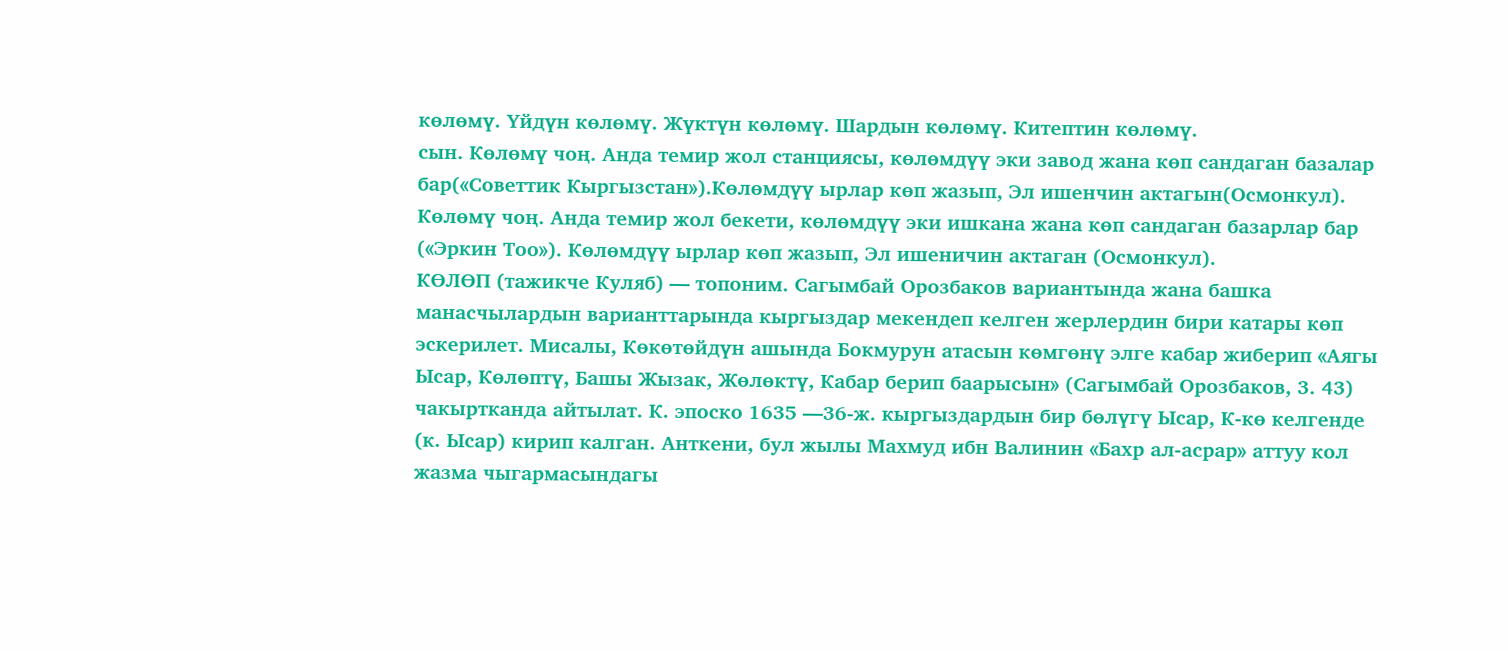көлөмү. Үйдүн көлөмү. Жүктүн көлөмү. Шардын көлөмү. Китептин көлөмү.
сын. Көлөмү чоң. Анда темир жол станциясы, көлөмдүү эки завод жана көп сандаган базалар бар(«Советтик Кыргызстан»).Көлөмдүү ырлар көп жазып, Эл ишенчин актагын(Осмонкул).
Көлөмү чоң. Анда темир жол бекети, көлөмдүү эки ишкана жана көп сандаган базарлар бар («Эркин Тоо»). Көлөмдүү ырлар көп жазып, Эл ишеничин актаган (Осмонкул).
КӨЛӨП (тажикче Куляб) — топоним. Сагымбай Орозбаков вариантында жана башка манасчылардын варианттарында кыргыздар мекендеп келген жерлердин бири катары көп эскерилет. Мисалы, Көкөтөйдүн ашында Бокмурун атасын көмгөнү элге кабар жиберип «Аягы Ысар, Көлөптү, Башы Жызак, Жөлөктү, Кабар берип баарысын» (Сагымбай Орозбаков, 3. 43) чакыртканда айтылат. К. эпоско 1635 —36-ж. кыргыздардын бир бөлүгү Ысар, К-кө келгенде (к. Ысар) кирип калган. Анткени, бул жылы Махмуд ибн Валинин «Бахр ал-асрар» аттуу кол жазма чыгармасындагы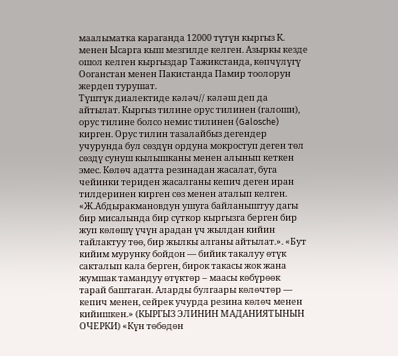маалыматка караганда 12000 түтүн кыргыз К. менен Ысарга кыш мезгилде келген. Азыркы кезде ошол келген кыргыздар Тажикстанда, көпчүлүгү Ооганстан менен Пакистанда Памир тоолорун жердеп турушат.
Түштүк диалектиде кәләч// кәләш деп да айтылат. Кыргыз тилине орус тилинен (галоши), орус тилине болсо немис тилинен (Galosche) кирген. Орус тилин тазалайбыз дегендер учурунда бул сөздүн ордуна мокроступ деген төл сөздү сунуш кылышканы менен алынып кеткен эмес. Көлөч адатта резинадан жасалат, буга чейинки териден жасалганы кепич деген иран тилдеринен кирген сөз менен аталып келген. «Ж.Абдыракмановдун ушуга байланыштуу дагы бир мисалында бир сүткор кыргызга берген бир жуп көлөшү үчүн арадан үч жылдан кийин тайлактуу төө, бир жылкы алганы айтылат.». «Бут кийим мурунку бойдон — бийик такалуу өтүк сакталып кала берген, бирок такасы жок жана жумшак тамандуу өтүктөр – маасы көбүрөөк тарай баштаган. Аларды булгаары көлөчтөр — кепич менен, сейрек учурда резина көлөч менен кийишкен.» (КЫРГЫЗ ЭЛИНИН МАДАНИЯТЫНЫН ОЧЕРКИ) «Күн төбөдөн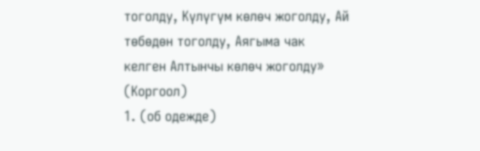тоголду, Күлүгүм көлөч жоголду, Ай төбөдөн тоголду, Аягыма чак келген Алтынчы көлөч жоголду» (Коргоол)
1. (об одежде)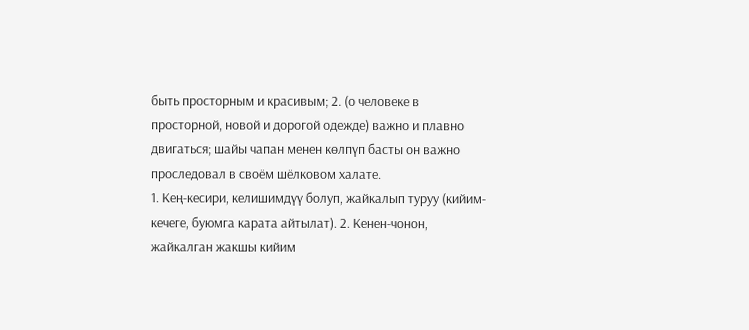быть просторным и красивым; 2. (о человеке в просторной, новой и дорогой одежде) важно и плавно двигаться; шайы чапан менен көлпүп басты он важно проследовал в своём шёлковом халате.
1. Кең-кесири, келишимдүү болуп, жайкалып туруу (кийим-кечеге, буюмга карата айтылат). 2. Кенен-чонон, жайкалган жакшы кийим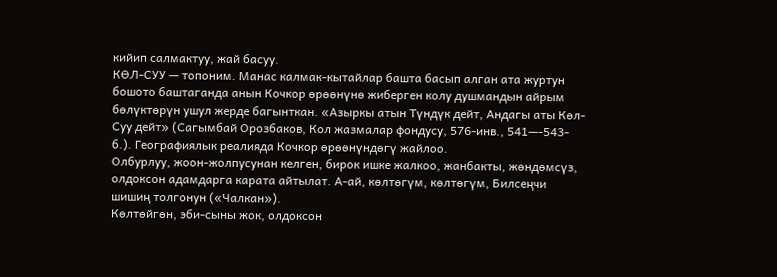кийип салмактуу, жай басуу.
КӨЛ-СУУ — топоним. Манас калмак-кытайлар башта басып алган ата журтун бошото баштаганда анын Кочкор өрөөнүнө жиберген колу душмандын айрым бөлүктөрүн ушул жерде багынткан. «Азыркы атын Түндүк дейт, Андагы аты Көл-Суу дейт» (Сагымбай Орозбаков, Кол жазмалар фондусу, 576-инв., 541—-543-б.). Географиялык реалияда Кочкор өрөөнүндөгү жайлоо.
Олбурлуу, жоон-жолпусунан келген, бирок ишке жалкоо, жанбакты, жөндөмсүз, олдоксон адамдарга карата айтылат. А-ай, көлтөгүм, көлтөгүм, Билсеңчи шишиң толгонун («Чалкан»).
Көлтөйгөн, эби-сыны жок, олдоксон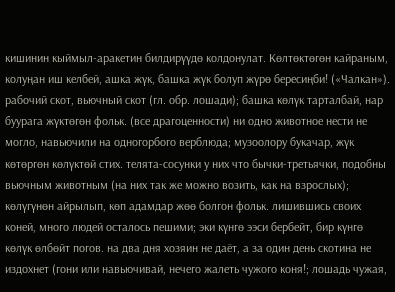кишинин кыймыл-аракетин билдирүүдө колдонулат. Көлтөктөгөн кайраным, колуңан иш келбей, ашка жүк, башка жүк болуп жүрө бересиңби! («Чалкан»).
рабочий скот, вьючный скот (гл. обр. лошади); башка көлүк тарталбай, нар буурага жүктөгөн фольк. (все драгоценности) ни одно животное нести не могло, навьючили на одногорбого верблюда; музоолору букачар, жүк көтөргөн көлүктөй стих. телята-сосунки у них что бычки-третьячки, подобны вьючным животным (на них так же можно возить, как на взрослых); көлүгүнөн айрылып, көп адамдар жөө болгон фольк. лишившись своих коней, много людей осталось пешими; эки күнгө ээси бербейт, бир күнгө көлүк өлбөйт погов. на два дня хозяин не даёт, а за один день скотина не издохнет (гони или навьючивай, нечего жалеть чужого коня!; лошадь чужая,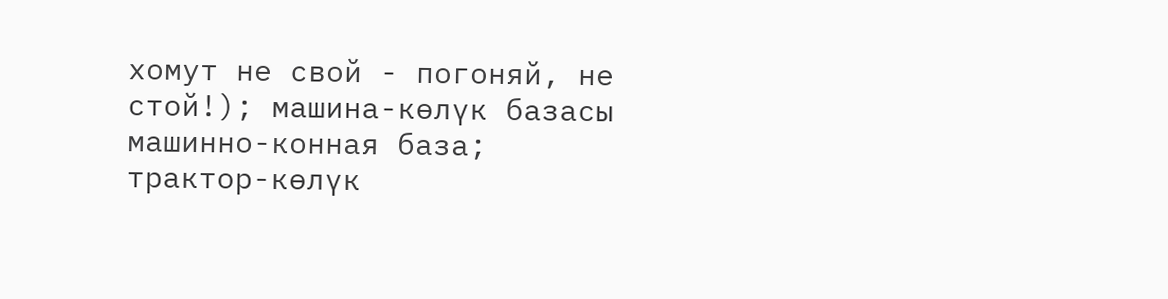хомут не свой - погоняй, не стой!); машина-көлүк базасы машинно-конная база; трактор-көлүк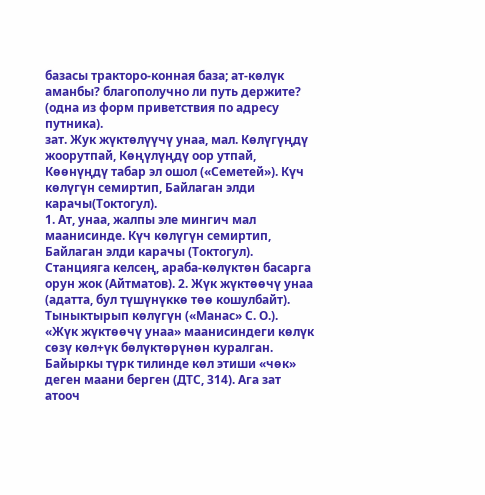базасы тракторо-конная база; ат-көлүк аманбы? благополучно ли путь держите? (одна из форм приветствия по адресу путника).
зат. Жук жүктөлүүчү унаа, мал. Көлүгүңдү жоорутпай, Көңүлүңдү оор утпай, Көөнүңдү табар эл ошол («Семетей»). Күч көлүгүн семиртип, Байлаган элди карачы(Токтогул).
1. Ат, унаа, жалпы эле мингич мал маанисинде. Күч көлүгүн семиртип, Байлаган элди карачы (Токтогул). Станцияга келсең, араба-көлүктөн басарга орун жок (Айтматов). 2. Жүк жүктөөчү унаа (адатта, бул түшүнүккө төө кошулбайт). Тыныктырып көлүгүн («Манас» С. О.).
«Жүк жүктөөчү унаа» маанисиндеги көлүк сөзү көл+үк бөлүктөрүнөн куралган. Байыркы түрк тилинде көл этиши «чөк» деген маани берген (ДТС, 314). Ага зат атооч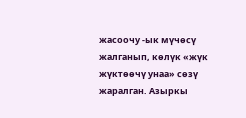жасоочу -ык мүчөсү жалганып, көлүк «жүк жүктөөчү унаа» сөзү жаралган. Азыркы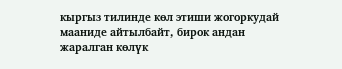кыргыз тилинде көл этиши жогоркудай мааниде айтылбайт, бирок андан жаралган көлүк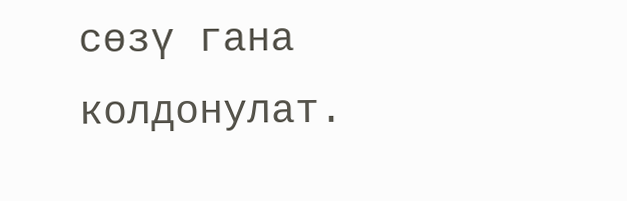сөзү гана колдонулат.